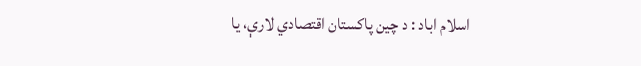اسلام‌ اباد : د چین پاکستان اقتصادي لارې، یا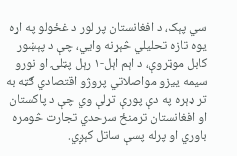سي پېک، د افغانستان پر لور د غځولو په اړه یوه تازه تحلیلي څېړنه وايي، چې د پېښور کابل موټروې، د اېم اېل-۱ رېل پټلۍ او نورو سیمه‌ ییزو مواصلاتي پروژو اقتصادي ګټه به تر ډېره په دې پورې تړلې وي چې د پاکستان او افغانستان ترمنځ سرحدي تجارت څومره باوري او پرله‌ پسې ساتل کېږي.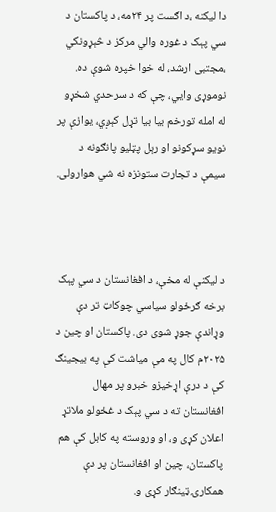دا لیکنه ،د اګست پر ۲۴مه، د پاکستان د سي پېک د غوره‌ والي مرکز د څېړونکي ،مجتبی ارشد، له خوا خپره شوې ده. نوموړی وايي، چې که د سرحدي شخړو له امله تورخم بیا بیا تړل کېږي، یوازې پر نویو سړکونو او رېل پټلیو پانګونه د سیمې د تجارت ستونزه نه شي هوارولی.



د لیکنې له مخې، د افغانستان د سي پېک برخه ګرځولو سیاسي چوکاټ تر دې وړاندې جوړ شوی دی. پاکستان او چین د ۲۰۲۵م کال په مې میاشت کې په بیجینګ کې د درې اړخیزو خبرو پر مهال افغانستان ته د سي پېک د غځولو ملاتړ اعلان کړی و، او وروسته په کابل کې هم پاکستان، چین او افغانستان پر دې همکارۍ ټینګار کړی و.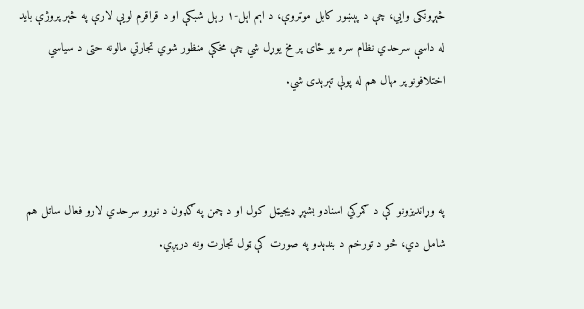څېړونکی وايي، چې د پېښور کابل موټروې، د اېم اېل-۱ رېل شبکې او د قراقرم لویې لارې په څېر پروژې باید له داسې سرحدي نظام سره یو ځای پر مخ یوړل شي چې مخکې منظور شوي تجارتي مالونه حتی د سیاسي اختلافونو پر مهال هم له پولې تېرېدی شي.



په وړاندیزونو کې د ګمرکي اسنادو بشپړ ډیجیټل کول او د چمن په ګډون د نورو سرحدي لارو فعال ساتل هم شامل دي، څو د تورخم د بندېدو په صورت کې ټول تجارت ونه درېږي.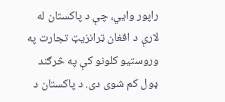راپور وايي، چې د پاکستان له لارې د افغان ټرانزیټ تجارت په وروستیو کلونو کې په څرګند ډول کم شوی دی. د پاکستان د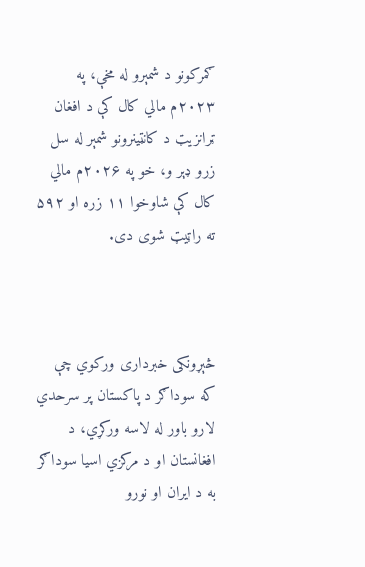ګمرکونو د شمېرو له مخې، په ۲۰۲۳م مالي کال کې د افغان ټرانزیټ د کانټینرونو شمېر له سل زرو ډېر و، خو په ۲۰۲۶م مالي کال کې شاوخوا ۱۱ زره او ۵۹۲ ته راټیټ شوی دی.



څېړونکی خبرداری ورکوي چې که سوداګر د پاکستان پر سرحدي لارو باور له لاسه ورکړي، د افغانستان او د مرکزي اسیا سوداګر به د ایران او نورو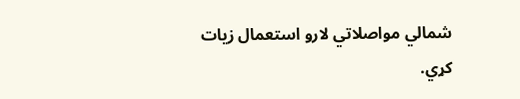شمالي مواصلاتي لارو استعمال زیات کړي.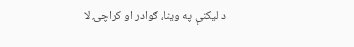د لیکنې په وینا، ګوادر او کراچۍ لا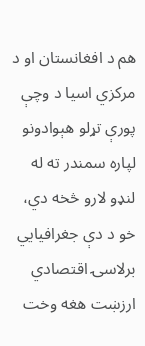هم د افغانستان او د مرکزي اسیا د وچې پورې تړلو هېوادونو لپاره سمندر ته له لنډو لارو څخه دي، خو د دې جغرافیایي برلاسۍ اقتصادي ارزښت هغه وخت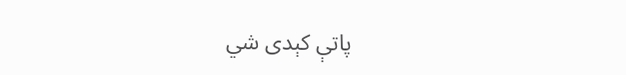پاتې کېدی شي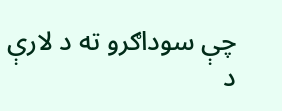چې سوداګرو ته د لارې د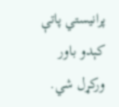پرانیستي پاتې کېدو باور ورکړل شي.